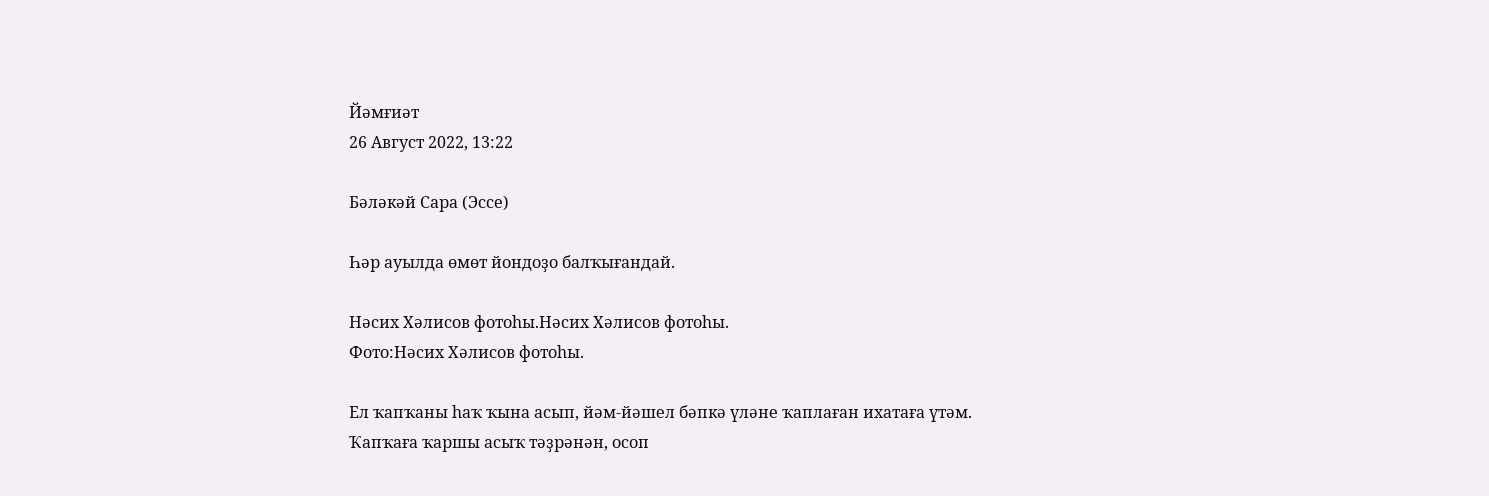Йәмғиәт
26 Август 2022, 13:22

Бәләкәй Сара (Эссе)

Һәр ауылда өмөт йондоҙо балҡығандай.

Нәсих Хәлисов фотоһы.Нәсих Хәлисов фотоһы.
Фото:Нәсих Хәлисов фотоһы.

Ел ҡапҡаны һаҡ ҡына асып, йәм-йәшел бәпкә үләне ҡаплаған ихатаға үтәм. Ҡапҡаға ҡаршы асыҡ тәҙрәнән, осоп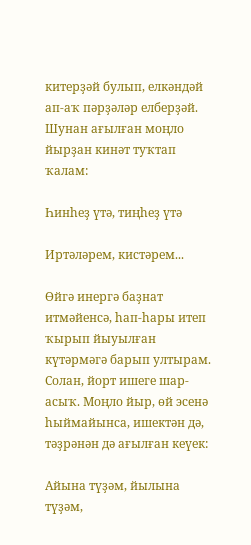китерҙәй булып, елкәндәй ап-аҡ пәрҙәләр елберҙәй. Шунан ағылған моңло йырҙан кинәт туҡтап ҡалам:

Һинһеҙ үтә, тиңһеҙ үтә

Иртәләрем, кистәрем...

Өйгә инергә баҙнат итмәйенсә, һап-һары итеп ҡырып йыуылған күтәрмәгә барып ултырам. Солан, йорт ишеге шар-асыҡ. Моңло йыр, өй эсенә һыймайынса, ишектән дә, тәҙрәнән дә ағылған кеүек:

Айына түҙәм, йылына түҙәм,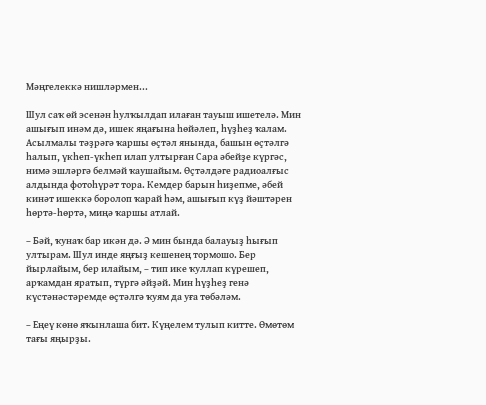Мәңгелеккә нишләрмен...

Шул саҡ өй эсенән һулҡылдап илаған тауыш ишетелә. Мин ашығып инәм дә, ишек яңағына һөйәлеп, һүҙһеҙ ҡалам. Асылмалы тәҙрәгә ҡаршы өҫтәл янында, башын өҫтәлгә һалып, үкһеп-үкһеп илап ултырған Сара әбейҙе күргәс, нимә эшләргә белмәй ҡаушайым. Өҫтәлдәге радиоалғыс алдында фотоһүрәт тора. Кемдер барын һиҙепме, әбей кинәт ишеккә боролоп ҡарай һәм, ашығып күҙ йәштәрен һөртә-һөртә, миңә ҡаршы атлай.

– Бәй, ҡунаҡ бар икән дә. Ә мин бында балауыҙ һығып ултырам. Шул инде яңғыҙ кешенең тормошо. Бер йырлайым, бер илайым, – тип ике ҡуллап күрешеп, арҡамдан яратып, түргә әйҙәй. Мин һүҙһеҙ генә күстәнәстәремде өҫтәлгә ҡуям да уға төбәләм.

– Еңеү көнө яҡынлаша бит. Күңелем тулып китте. Өмөтөм тағы яңырҙы.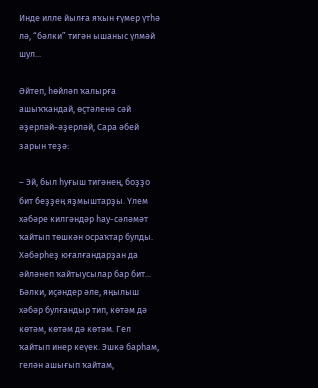Инде илле йылға яҡын ғүмер үтһә лә, “бәлки” тигән ышаныс үлмәй шул...

Әйтеп, һөйләп ҡалырға ашыҡҡандай, өҫтәленә сәй әҙерләй-әҙерләй, Сара әбей зарын теҙә:

– Эй, был һуғыш тигәнең, боҙҙо бит беҙҙең яҙмыштарҙы. Үлем хәбәре килгәндәр һау-сәләмәт ҡайтып төшкән осраҡтар булды. Хәбәрһеҙ юғалғандарҙан да әйләнеп ҡайтыусылар бар бит... Бәлки, иҫәндер әле, яңылыш хәбәр булғандыр тип, көтәм дә көтәм, көтәм дә көтәм. Гел ҡайтып инер кеүек. Эшкә барһам, гелән ашығып ҡайтам,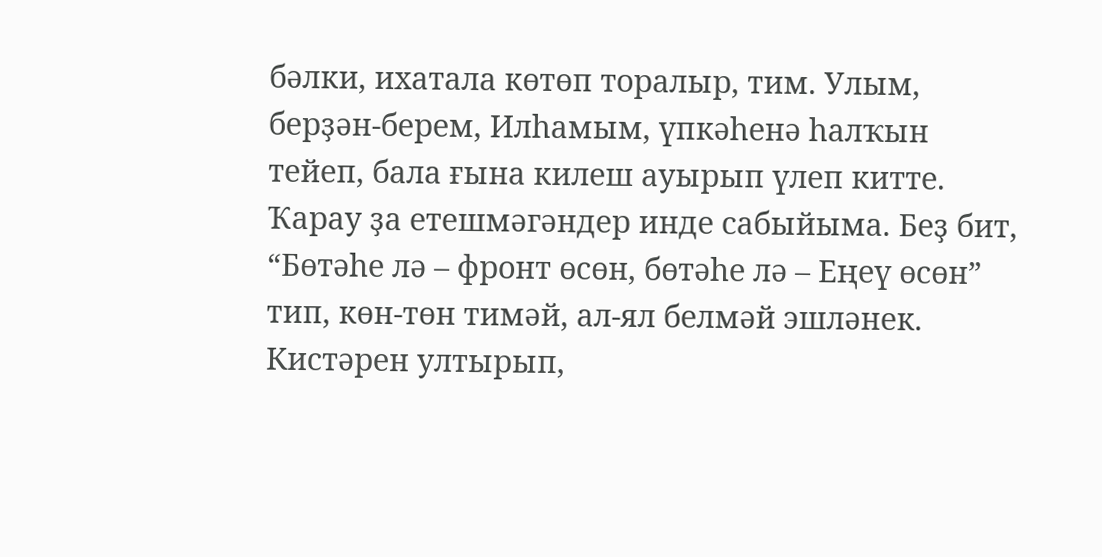бәлки, ихатала көтөп торалыр, тим. Улым, берҙән-берем, Илһамым, үпкәһенә һалҡын тейеп, бала ғына килеш ауырып үлеп китте. Ҡарау ҙа етешмәгәндер инде сабыйыма. Беҙ бит, “Бөтәһе лә – фронт өсөн, бөтәһе лә – Еңеү өсөн” тип, көн-төн тимәй, ал-ял белмәй эшләнек. Кистәрен ултырып,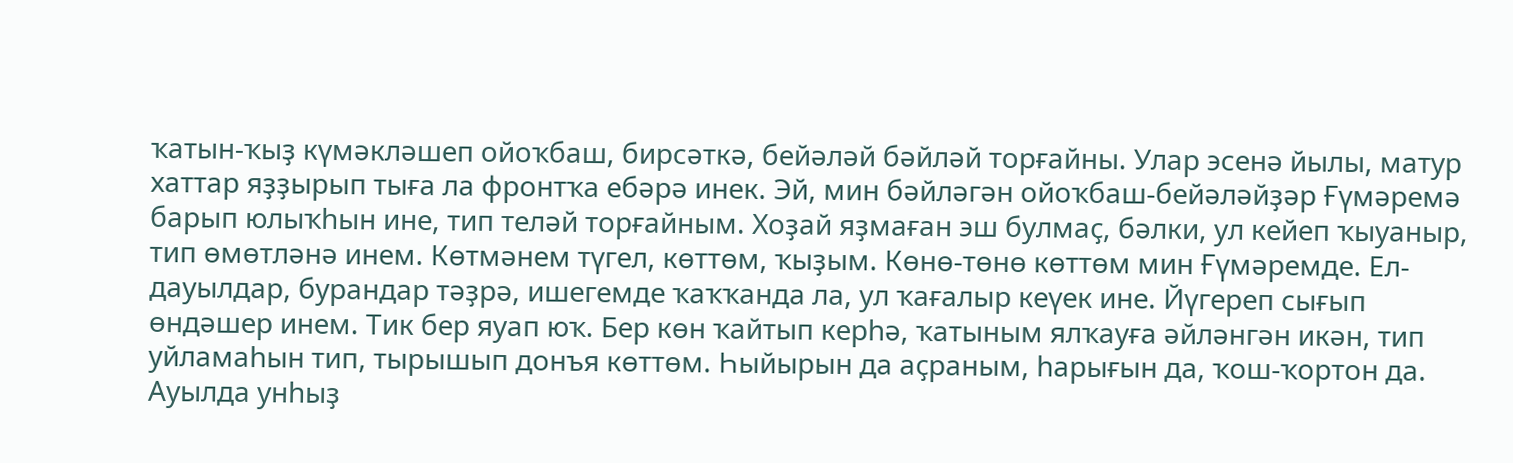ҡатын-ҡыҙ күмәкләшеп ойоҡбаш, бирсәткә, бейәләй бәйләй торғайны. Улар эсенә йылы, матур хаттар яҙҙырып тыға ла фронтҡа ебәрә инек. Эй, мин бәйләгән ойоҡбаш-бейәләйҙәр Ғүмәремә барып юлыҡһын ине, тип теләй торғайным. Хоҙай яҙмаған эш булмаҫ, бәлки, ул кейеп ҡыуаныр, тип өмөтләнә инем. Көтмәнем түгел, көттөм, ҡыҙым. Көнө-төнө көттөм мин Ғүмәремде. Ел-дауылдар, бурандар тәҙрә, ишегемде ҡаҡҡанда ла, ул ҡағалыр кеүек ине. Йүгереп сығып өндәшер инем. Тик бер яуап юҡ. Бер көн ҡайтып керһә, ҡатыным ялҡауға әйләнгән икән, тип уйламаһын тип, тырышып донъя көттөм. Һыйырын да аҫраным, һарығын да, ҡош-ҡортон да. Ауылда унһыҙ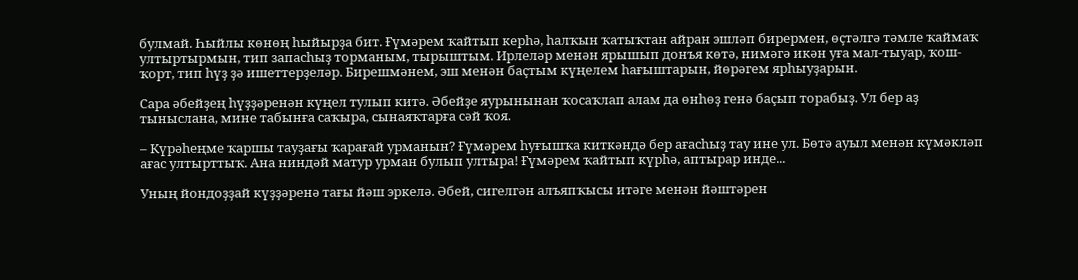булмай. Һыйлы көнөң һыйырҙа бит. Ғүмәрем ҡайтып керһә, һалҡын ҡатыҡтан айран эшләп бирермен, өҫтәлгә тәмле ҡаймаҡ ултыртырмын, тип запасһыҙ торманым, тырыштым. Ирлеләр менән ярышып донъя көтә, нимәгә икән уға мал-тыуар, ҡош-ҡорт, тип һүҙ ҙә ишеттерҙеләр. Бирешмәнем, эш менән баҫтым күңелем һағыштарын, йөрәгем ярһыуҙарын.

Сара әбейҙең һүҙҙәренән күңел тулып китә. Әбейҙе яурынынан ҡосаҡлап алам да өнһөҙ генә баҫып торабыҙ. Ул бер аҙ тыныслана, мине табынға саҡыра, сынаяҡтарға сәй ҡоя.

– Күрәһеңме ҡаршы тауҙағы ҡарағай урманын? Ғүмәрем һуғышҡа киткәндә бер ағасһыҙ тау ине ул. Бөтә ауыл менән күмәкләп ағас ултырттыҡ. Ана ниндәй матур урман булып ултыра! Ғүмәрем ҡайтып күрһә, аптырар инде...

Уның йондоҙҙай күҙҙәренә тағы йәш эркелә. Әбей, сигелгән алъяпҡысы итәге менән йәштәрен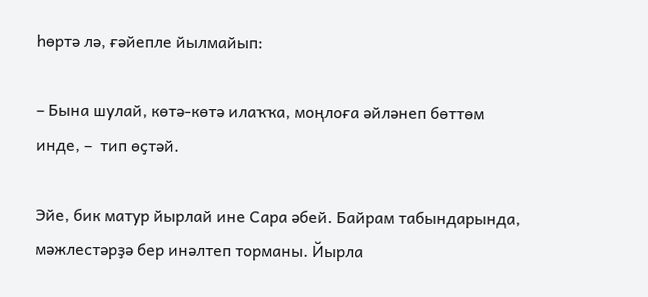һөртә лә, ғәйепле йылмайып:

– Бына шулай, көтә-көтә илаҡҡа, моңлоға әйләнеп бөттөм инде, –  тип өҫтәй.

Эйе, бик матур йырлай ине Сара әбей. Байрам табындарында, мәжлестәрҙә бер инәлтеп торманы. Йырла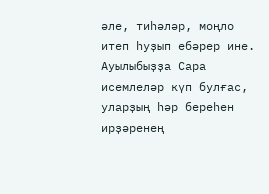әле, тиһәләр, моңло итеп һуҙып ебәрер ине. Ауылыбыҙҙа Сара исемлеләр күп булғас, уларҙың һәр береһен ирҙәренең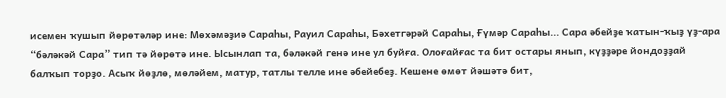исемен ҡушып йөрөтәләр ине: Мөхәмәҙиә Сараһы, Рауил Сараһы, Бәхетгәрәй Сараһы, Ғүмәр Сараһы... Сара әбейҙе ҡатын-ҡыҙ үҙ-ара “бәләкәй Сара” тип тә йөрөтә ине. Ысынлап та, бәләкәй генә ине ул буйға. Олоғайғас та бит остары янып, күҙҙәре йондоҙҙай балҡып торҙо. Асыҡ йөҙлө, мөләйем, матур, татлы телле ине әбейебеҙ. Кешене өмөт йәшәтә бит,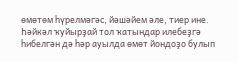өмөтөм һүрелмәгәс, йәшәйем әле, тиер ине. Һәйкәл ҡуйырҙай тол ҡатындар илебеҙгә һибелгән дә һәр ауылда өмөт йондоҙо булып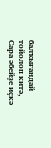балҡығандай тойолоп китә, Сара әбейҙе иҫкә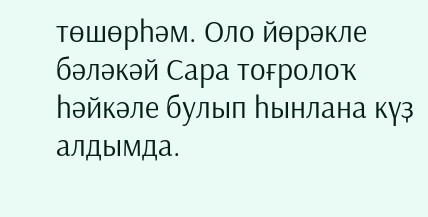төшөрһәм. Оло йөрәкле бәләкәй Сара тоғролоҡ һәйкәле булып һынлана күҙ алдымда.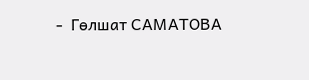-  Гөлшат САМАТОВА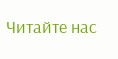Читайте нас